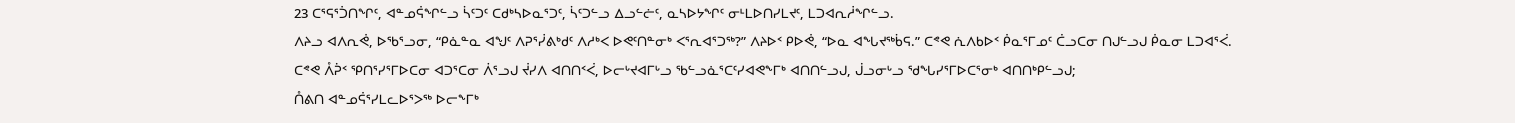23 ᑕᕐᕋᕐᑑᑎᖏᑦ, ᐊᓐᓄᕌᖏᓪᓗ ᓵᑦᑐᑦ ᑕᑯᒃᓴᐅᓇᕐᑐᑦ, ᓵᑦᑐᓪᓗ ᐃᓗᓪᓖᑦ, ᓇᓴᐅᔭᖏᑦ ᓂᒻᒪᐅᑎᓯᒪᔪᑦ, ᒪᑐᐊᕆᓲᖏᓪᓗ.
ᐱᔨᓗ ᐊᐱᕆᕚ, ᐅᖃᕐᓗᓂ, “ᑭᓈᓐᓇ ᐊᖑᑦ ᐱᕈᕐᓰᕕᒃᑯᑦ ᐱᓱᒃᐸ ᐅᕙᑦᑎᓐᓂᒃ ᐸᕐᕆᐊᕐᑐᖅ?” ᐱᔨᐅᑉ ᑭᐅᕚ, “ᐅᓇ ᐊᖓᔪᖅᑳᕋ.” ᑕᕝᕙ ᕇᐱᑲᐅᑉ ᑮᓇᕐᒥᓄᑦ ᑖᓗᑕᓂ ᑎᒍᓪᓗᒍ ᑮᓇᓂ ᒪᑐᐊᕐᐹ.
ᑕᕝᕙ ᐰᕉᑉ ᕿᑎᕐᓯᕐᒥᐅᑕᓂ ᐊᑐᕐᑕᓂ ᐲᕐᓗᒍ ᔫᓯᐱ ᐊᑎᑎᑉᐹ, ᐅᓕᒡᔪᐊᒥᒡᓗ ᖃᓪᓗᓈᕐᑕᑦᓯᐊᕙᖕᒥᒃ ᐊᑎᑎᓪᓗᒍ, ᒎᓗᓂᒡᓗ ᖁᖓᓯᕐᒥᐅᑕᕐᓂᒃ ᐊᑎᑎᒃᑭᓪᓗᒍ;
ᑍᕕᑎ ᐊᓐᓄᕌᕐᓯᒪᓚᐅᕐᐳᖅ ᐅᓕᖕᒥᒃ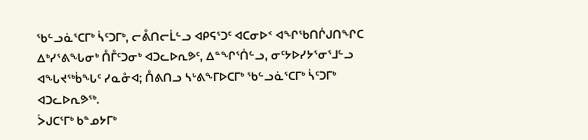ᖃᓪᓗᓈᕐᑕᒥᒃ ᓵᑦᑐᒥᒃ, ᓕᕔᑎᓕᒫᓪᓗ ᐊᑭᕋᕐᑐᑦ ᐊᑕᓂᐅᑉ ᐊᖏᖃᑎᒌᒍᑎᖏᑕ ᐃᒃᓯᕐᕕᖓᓂᒃ ᑍᒤᑦᑐᓂᒃ ᐊᑐᓚᐅᕆᕗᑦ, ᐃᓐᖏᕐᑏᓪᓗ, ᓂᑦᔭᐅᓯᔭᕐᓂᕐᒧᓪᓗ ᐊᖓᔪᖅᑳᖓᑦ ᓯᓇᓁᐊ; ᑍᕕᑎᓗ ᓴᒡᕕᖕᒥᐅᑕᒥᒃ ᖃᓪᓗᓈᕐᑕᒥᒃ ᓵᑦᑐᒥᒃ ᐊᑐᓚᐅᕆᕗᖅ.
ᐴᒍᑕᕐᒥᒃ ᑲᓐᓄᔭᒥᒃ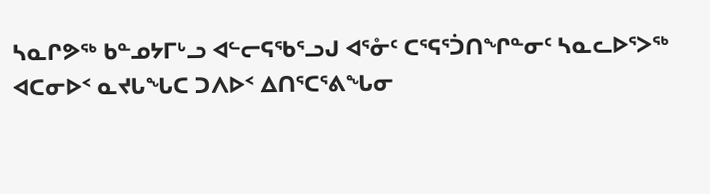ᓴᓇᒋᕗᖅ ᑲᓐᓄᔭᒥᒡᓗ ᐊᓪᓕᕋᖃᕐᓗᒍ ᐊᕐᓁᑦ ᑕᕐᕋᕐᑑᑎᖏᓐᓂᑦ ᓴᓇᓚᐅᕐᐳᖅ ᐊᑕᓂᐅᑉ ᓇᔪᒐᖓᑕ ᑐᐱᐅᑉ ᐃᑎᕐᑕᕐᕕᖓᓂ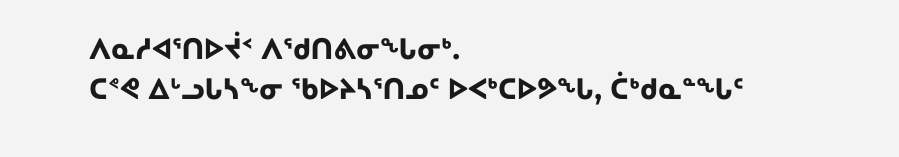ᐱᓇᓱᐊᕐᑎᐅᔫᑉ ᐱᖁᑎᕕᓂᖓᓂᒃ.
ᑕᕝᕙ ᐃᒡᓗᒐᓴᖕᓂ ᖃᐅᔨᓴᕐᑎᓄᑦ ᐅᐸᒃᑕᐅᕗᖓ, ᑖᒃᑯᓇᓐᖓᑦ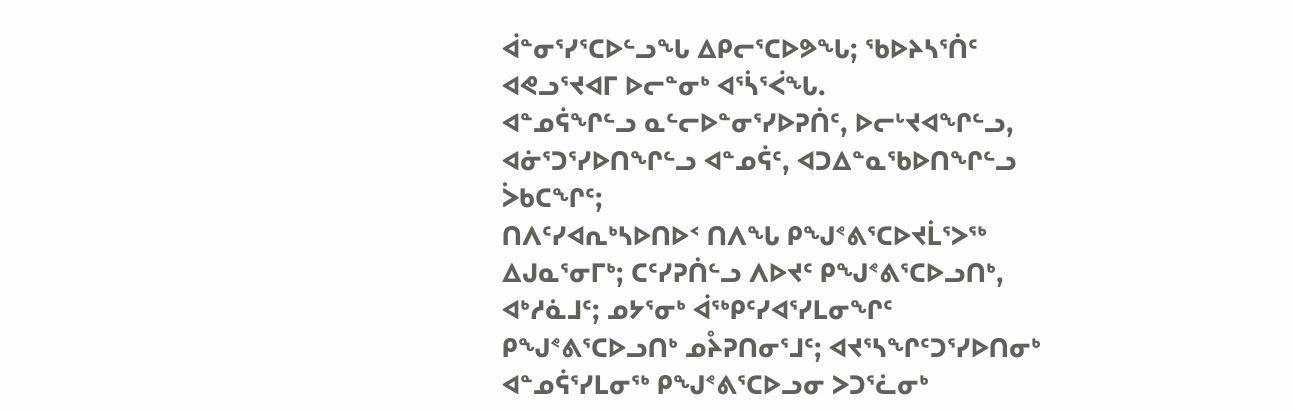ᐋᓐᓂᕐᓯᕐᑕᐅᓪᓗᖓ ᐃᑭᓕᕐᑕᐅᕗᖓ; ᖃᐅᔨᓴᕐᑏᑦ ᐊᕙᓗᕐᔪᐊᒥ ᐅᓕᓐᓂᒃ ᐊᕐᓵᕐᐹᖓ.
ᐊᓐᓄᕌᖏᓪᓗ ᓇᓪᓕᐅᓐᓂᕐᓯᐅᕈᑏᑦ, ᐅᓕᒡᔪᐊᖏᓪᓗ, ᐊᓃᕐᑐᕐᓯᐅᑎᖏᓪᓗ ᐊᓐᓄᕌᑦ, ᐊᑐᐃᓐᓇᖃᐅᑎᖏᓪᓗ ᐴᑲᑕᖏᑦ;
ᑎᐱᑦᓯᐊᕆᒃᓴᐅᑎᐅᑉ ᑎᐱᖓ ᑭᖑᕝᕕᕐᑕᐅᔪᒫᕐᐳᖅ ᐃᒍᓇᕐᓂᒥᒃ; ᑕᑦᓯᕈᑏᓪᓗ ᐱᐅᔪᑦ ᑭᖑᕝᕕᕐᑕᐅᓗᑎᒃ, ᐊᒃᓱᓈᒧᑦ; ᓄᔭᕐᓂᒃ ᐋᖅᑭᑦᓯᐊᕐᓯᒪᓂᖏᑦ ᑭᖑᕝᕕᕐᑕᐅᓗᑎᒃ ᓄᔧᕈᑎᓂᕐᒧᑦ; ᐊᔪᕐᓴᖏᑦᑐᕐᓯᐅᑎᓂᒃ ᐊᓐᓄᕌᕐᓯᒪᓂᖅ ᑭᖑᕝᕕᕐᑕᐅᓗᓂ ᐳᑐᕐᓛᓂᒃ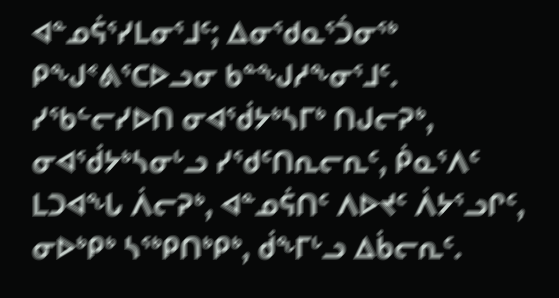ᐊᓐᓄᕌᕐᓯᒪᓂᕐᒧᑦ; ᐃᓂᖁᓇᕐᑑᓂᖅ ᑭᖑᕝᕕᕐᑕᐅᓗᓂ ᑲᓐᖑᓱᖕᓂᕐᒧᑦ.
ᓯᖃᓪᓕᓯᐅᑎ ᓂᐊᖂᔭᒃᓴᒥᒃ ᑎᒍᓕᕈᒃ, ᓂᐊᖂᔭᒃᓴᓂᒡᓗ ᓯᖁᑦᑎᕆᓕᕆᑦ, ᑮᓇᕐᐱᑦ ᒪᑐᐊᖓ ᐲᓕᕈᒃ, ᐊᓐᓄᕌᑎᑦ ᐱᐅᔪᑦ ᐲᔭᕐᓗᒋᑦ, ᓂᐅᒃᑭᒃ ᓴᖅᑭᑎᒃᑭᒃ, ᑰᖕᒥᒡᓗ ᐃᑳᓕᕆᑦ.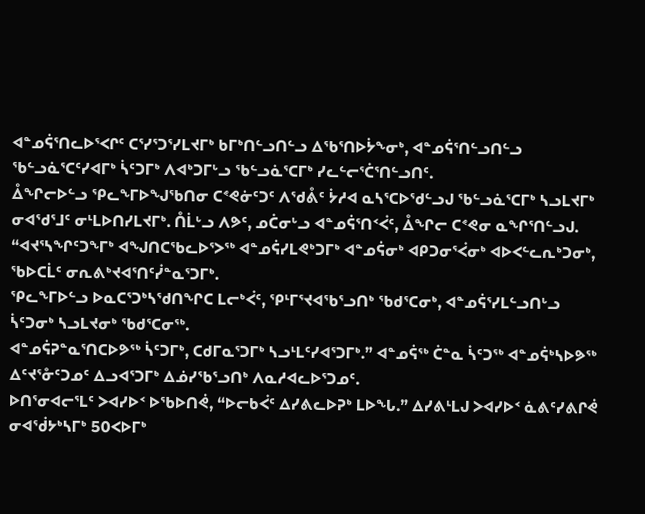ᐊᓐᓄᕌᕐᑎᓚᐅᕐᐸᒋᑦ ᑕᕐᓯᕐᑐᕐᓯᒪᔪᒥᒃ ᑲᒥᒃᑎᓪᓗᑎᓪᓗ ᐃᖃᕐᑎᐅᔮᖕᓂᒃ, ᐊᓐᓄᕌᕐᑎᓪᓗᑎᓪᓗ ᖃᓪᓗᓈᕐᑕᑦᓯᐊᒥᒃ ᓵᑦᑐᒥᒃ ᐱᐊᒃᑐᒥᒡᓗ ᖃᓪᓗᓈᕐᑕᒥᒃ ᓯᓚᓪᓕᕐᑖᕐᑎᓪᓗᑎᑦ.
ᐂᖏᓕᐅᓪᓗ ᕿᓚᖕᒥᐅᖑᖃᑎᓂ ᑕᕝᕙᓃᑦᑐᑦ ᐱᖁᕔᑦ ᔮᓱᐊ ᓇᓴᕐᑕᐅᖁᓪᓗᒍ ᖃᓪᓗᓈᕐᑕᒥᒃ ᓴᓗᒪᔪᒥᒃ ᓂᐊᖁᕐᒧᑦ ᓂᒻᒪᐅᑎᓯᒪᔪᒥᒃ. ᑍᒫᒡᓗ ᐱᕗᑦ, ᓄᑖᓂᒡᓗ ᐊᓐᓄᕌᕐᑎᑉᐹᑦ, ᐂᖏᓕ ᑕᕝᕙᓂ ᓇᖏᕐᑎᓪᓗᒍ.
“ᐊᔪᕐᓴᖏᑦᑐᖕᒥᒃ ᐊᖑᑎᑕᖃᓚᐅᕐᐳᖅ ᐊᓐᓄᕌᓯᒪᕙᒃᑐᒥᒃ ᐊᓐᓄᕌᓂᒃ ᐊᑭᑐᓂᕐᐹᓂᒃ ᐊᐅᐸᓪᓚᕆᒃᑐᓂᒃ, ᖃᐅᑕᒫᑦ ᓂᕆᕕᒃᔪᐊᕐᑎᑦᓰᓐᓇᕐᑐᒥᒃ.
ᕿᓚᖕᒥᐅᓪᓗ ᐅᓇᑕᕐᑐᒃᓴᖁᑎᖏᑕ ᒪᓕᒃᐹᑦ, ᕿᒻᒥᕐᔪᐊᖃᕐᓗᑎᒃ ᖃᑯᕐᑕᓂᒃ, ᐊᓐᓄᕌᕐᓯᒪᓪᓗᑎᒡᓗ ᓵᑦᑐᓂᒃ ᓴᓗᒪᔪᓂᒃ ᖃᑯᕐᑕᓂᖅ.
ᐊᓐᓄᕌᕈᓐᓇᕐᑎᑕᐅᕗᖅ ᓵᑦᑐᒥᒃ, ᑕᑯᒥᓇᕐᑐᒥᒃ ᓴᓗᒻᒪᑦᓯᐊᕐᑐᒥᒃ.” ᐊᓐᓄᕌᖅ ᑖᓐᓇ ᓵᑦᑐᖅ ᐊᓐᓄᕌᒃᓴᐅᕗᖅ ᐃᑦᔪᕐᓁᑦᑐᓄᑦ ᐃᓗᐊᕐᑐᒥᒃ ᐃᓅᓯᖃᕐᓗᑎᒃ ᐱᓇᓱᐊᓚᐅᕐᑐᓄᑦ.
ᐅᑎᕐᓂᐊᓕᕐᒪᑦ ᐳᐊᓯᐅᑉ ᐅᖃᐅᑎᕚ, “ᐅᓕᑲᐹᑦ ᐃᓯᕕᓚᐅᕈᒃ ᒪᐅᖓ.” ᐃᓯᕕᒻᒪᒍ ᐳᐊᓯᐅᑉ ᓈᕕᑦᓯᕕᒋᕚ ᓂᐊᖂᔭᒃᓴᒥᒃ 50ᐸᐅᒥᒃ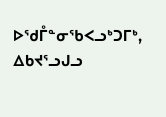ᐅᖁᒤᓐᓂᖃᐸᓗᒃᑐᒥᒃ, ᐃᑲᔪᕐᓗᒍᓗ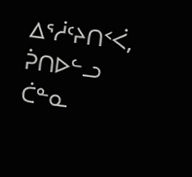ᐃᕐᓲᑦᔨᑎᑉᐹ, ᕉᑎᐅᓪᓗ ᑖᓐᓇ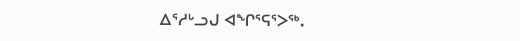ᐃᕐᓱᒡᓗᒍ ᐊᖏᕐᕋᕐᐳᖅ.